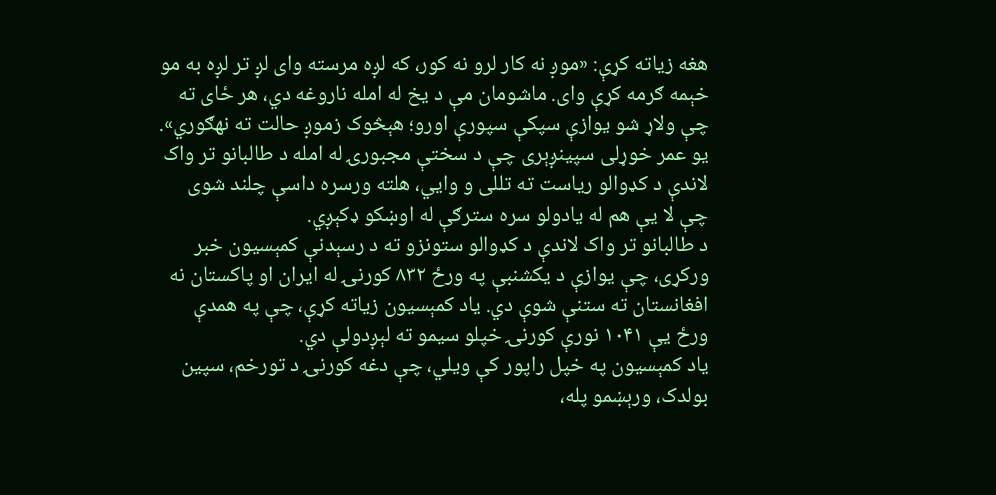هغه زیاته کړې: «موږ نه کار لرو نه کور، که لږه مرسته وای لږ تر لږه به مو خېمه ګرمه کړې وای. ماشومان مې د یخ له امله ناروغه دي، هر ځای ته چې ولاړ شو یوازې سپکې سپورې اورو؛ هېڅوک زموږ حالت ته نهګوري».
یو عمر خوړلی سپینږېری چې د سختې مجبورۍ له امله د طالبانو تر واک لاندې د کډوالو ریاست ته تللی و وایي، هلته ورسره داسې چلند شوی چې لا یې هم له یادولو سره سترګې له اوښکو ډکېږي.
د طالبانو تر واک لاندې د کډوالو ستونزو ته د رسېدنې کمېسیون خبر ورکړی، چې یوازې د یکشنبې په ورځ ۸۳۲ کورنۍ له ایران او پاکستان نه افغانستان ته ستنې شوې دي. یاد کمېسیون زیاته کړې، چې په همدې ورځ یې ۱۰۴۱ نورې کورنۍ خپلو سیمو ته لېږدولې دي.
یاد کمېسیون په خپل راپور کې ویلي، چې دغه کورنۍ د تورخم، سپين بولدک، ورېښمو پله،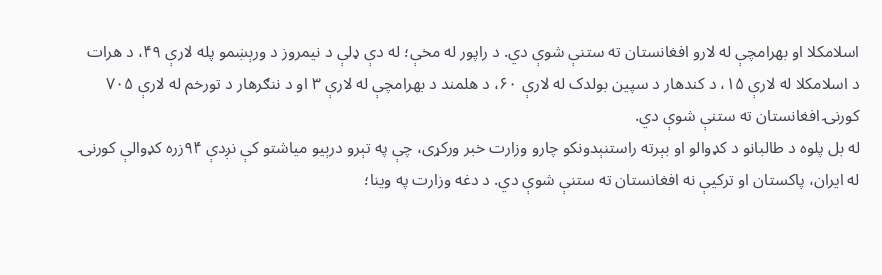اسلامکلا او بهرامچې له لارو افغانستان ته ستنې شوې دي. د راپور له مخې؛ له دې ډلې د نيمروز د ورېښمو پله لارې ۴۹، د هرات د اسلامکلا له لارې ۱۵، د کندهار د سپين بولدک له لارې ۶۰، د هلمند د بهرامچې له لارې ۳ او د ننګرهار د تورخم له لارې ۷۰۵ کورنۍ افغانستان ته ستنې شوې دي.
له بل پلوه د طالبانو د کډوالو او بېرته راستنېدونکو چارو وزارت خبر ورکړی، چې په تېرو درېیو میاشتو کې نږدې ۹۴زره کډوالې کورنۍ له ایران، پاکستان او ترکیې نه افغانستان ته ستنې شوې دي. د دغه وزارت په وینا؛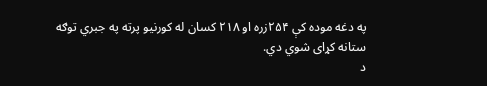په دغه موده کې ۲۵۴زره او ۲۱۸ کسان له کورنیو پرته په جبري توګه ستانه کړای شوي دي.
د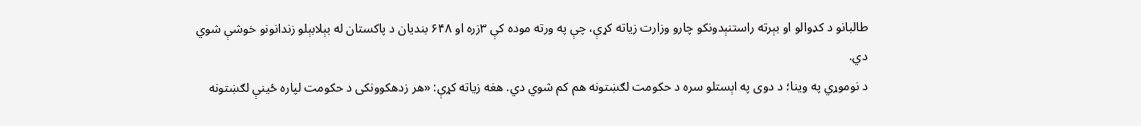طالبانو د کډوالو او بېرته راستنېدونکو چارو وزارت زیاته کړې، چې په ورته موده کې ۳زره او ۶۴۸ بندیان د پاکستان له بېلابېلو زندانونو خوشې شوي دي.
د نوموړي په وینا؛ د دوی په اېستلو سره د حکومت لګښتونه هم کم شوي دي. هغه زیاته کړې: «هر زدهکوونکی د حکومت لپاره ځینې لګښتونه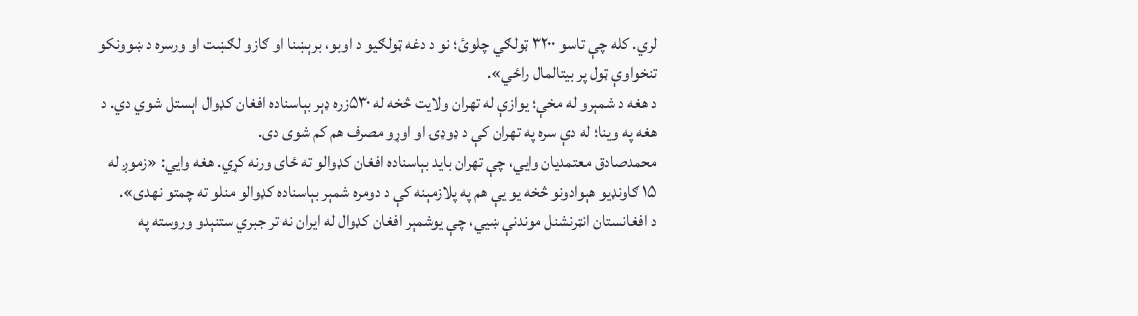لري. کله چې تاسو ۳۲۰۰ ټولګي چلوئ؛ نو د دغه ټولګيو د اوبو، برېښنا او ګازو لګښت او ورسره د ښوونکو تنخواوې ټول پر بیتالمال راځي».
د هغه د شمېرو له مخې؛ یوازې له تهران ولایت څخه له ۵۳۰زره ډېر بېاسناده افغان کډوال اېستل شوي دي. د هغه په وینا؛ له دې سره په تهران کې د ډوډۍ او اوړو مصرف هم کم شوی دی.
محمدصادق معتمدیان وايي، چې تهران باید بېاسناده افغان کډوالو ته ځای ورنه کړي. هغه وایي: «زموږ له ۱۵ ګاونډیو هېوادونو څخه یو یې هم په پلازمېنه کې د دومره شمېر بېاسناده کډوالو منلو ته چمتو نهدی».
د افغانستان انټرنشنل موندنې ښیي، چې یوشمېر افغان کډوال له ایران نه تر جبري ستنېدو وروسته په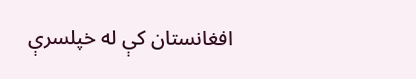افغانستان کې له خپلسرې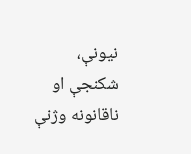نیونې، شکنجې او ناقانونه وژنې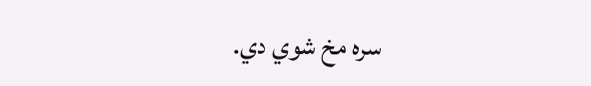سره مخ شوي دي.